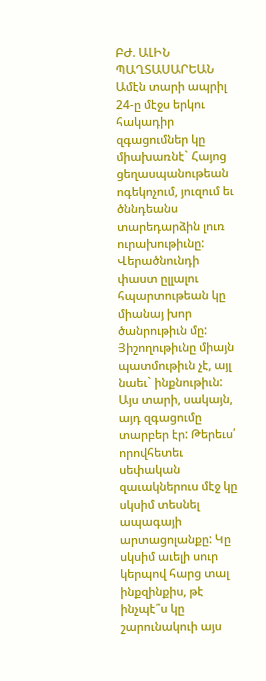ԲԺ. ԱԼԻՆ ՊԱՂՏԱՍԱՐԵԱՆ
Ամէն տարի ապրիլ 24-ը մէջս երկու հակադիր զգացումներ կը միախառնէ` Հայոց ցեղասպանութեան ոգեկոչում, յուզում եւ ծննդեանս տարեդարձին լուռ ուրախութիւնը: Վերածնունդի փաստ ըլլալու հպարտութեան կը միանայ խոր ծանրութիւն մը: Յիշողութիւնը միայն պատմութիւն չէ, այլ նաեւ` ինքնութիւն:
Այս տարի, սակայն, այդ զգացումը տարբեր էր: Թերեւս՛ որովհետեւ սեփական զաւակներուս մէջ կը սկսիմ տեսնել ապագայի արտացոլանքը: Կը սկսիմ աւելի սուր կերպով հարց տալ ինքզինքիս, թէ ինչպէ՞ս կը շարունակուի այս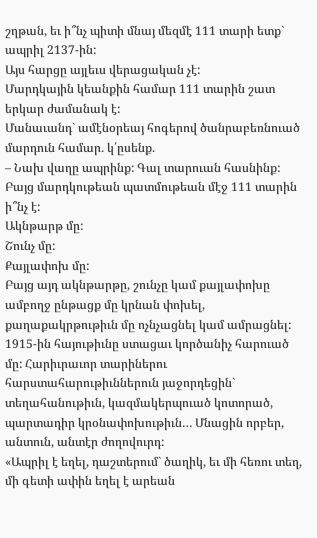շղթան, եւ ի՞նչ պիտի մնայ մեզմէ 111 տարի ետք` ապրիլ 2137-ին:
Այս հարցը այլեւս վերացական չէ:
Մարդկային կեանքին համար 111 տարին շատ երկար ժամանակ է:
Մանաւանդ` ամէնօրեայ հոգերով ծանրաբեռնուած մարդուն համար. կ՛ըսենք.
– Նախ վաղը ապրինք: Գալ տարուան հասնինք:
Բայց մարդկութեան պատմութեան մէջ 111 տարին ի՞նչ է:
Ակնթարթ մը:
Շունչ մը:
Քայլափոխ մը:
Բայց այդ ակնթարթը, շունչը կամ քայլափոխը ամբողջ ընթացք մը կրնան փոխել, քաղաքակրթութիւն մը ոչնչացնել կամ ամրացնել:
1915-ին հայութիւնը ստացաւ կործանիչ հարուած մը: Հարիւրաւոր տարիներու հարստահարութիւններուն յաջորդեցին` տեղահանութիւն, կազմակերպուած կոտորած, պարտադիր կրօնափոխութիւն… Մնացին որբեր, անտուն, անտէր ժողովուրդ:
«Ապրիլ է եղել, դաշտերում` ծաղիկ, եւ մի հեռու տեղ, մի գետի ափին եղել է արեան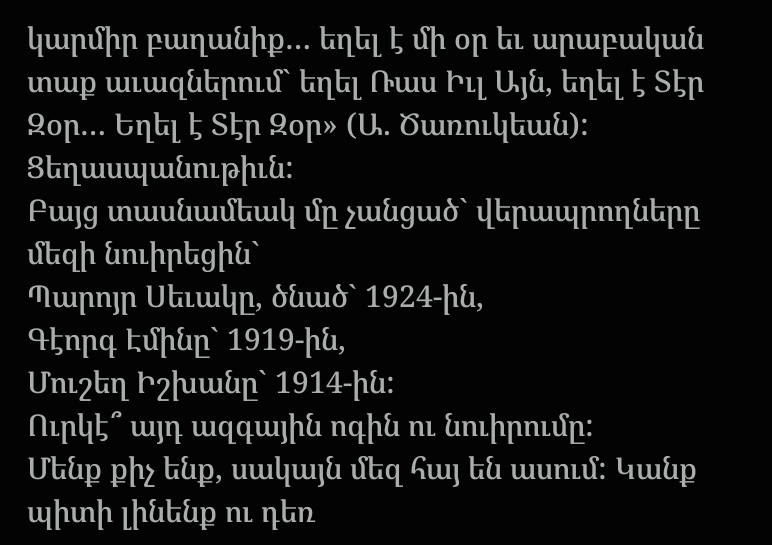կարմիր բաղանիք… եղել է մի օր եւ արաբական տաք աւազներում` եղել Ռաս Իւլ Այն, եղել է Տէր Զօր… Եղել է Տէր Զօր» (Ա. Ծառուկեան):
Ցեղասպանութիւն:
Բայց տասնամեակ մը չանցած` վերապրողները մեզի նուիրեցին`
Պարոյր Սեւակը, ծնած` 1924-ին,
Գէորգ Էմինը` 1919-ին,
Մուշեղ Իշխանը` 1914-ին:
Ուրկէ՞ այդ ազգային ոգին ու նուիրումը:
Մենք քիչ ենք, սակայն մեզ հայ են ասում: Կանք պիտի լինենք ու դեռ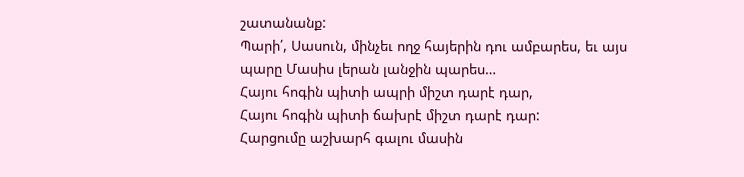շատանանք:
Պարի՛, Սասուն, մինչեւ ողջ հայերին դու ամբարես, եւ այս պարը Մասիս լերան լանջին պարես…
Հայու հոգին պիտի ապրի միշտ դարէ դար,
Հայու հոգին պիտի ճախրէ միշտ դարէ դար:
Հարցումը աշխարհ գալու մասին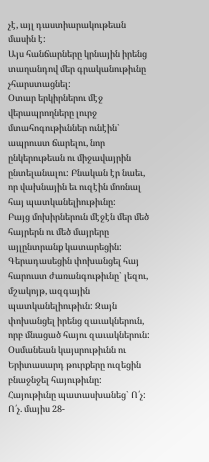չէ, այլ դաստիարակութեան մասին է:
Այս հանճարները կրնային իրենց տաղանդով մեր գրականութիւնը չհարստացնել:
Օտար երկիրներու մէջ վերապրողները լուրջ մտահոգութիւններ ունէին` ապրուստ ճարելու, նոր ընկերութեան ու միջավայրին ընտելանալու: Բնական էր նաեւ, որ վախնային եւ ուզէին մոռնալ հայ պատկանելիութիւնը:
Բայց մոխիրներուն մէջէն մեր մեծ հայրերն ու մեծ մայրերը այլընտրանք կատարեցին: Գերադասեցին փոխանցել հայ հարուստ ժառանգութիւնը` լեզու, մշակոյթ, ազգային պատկանելիութիւն: Զայն փոխանցել իրենց զաւակներուն, որբ մնացած հայու զաւակներուն:
Օսմանեան կայսրութիւնն ու Երիտասարդ թուրքերը ուզեցին բնաջնջել հայութիւնը:
Հայութիւնը պատասխանեց` Ո՛չ:
Ո՛չ. մայիս 28-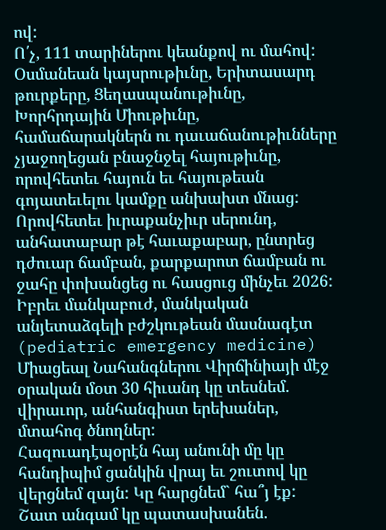ով:
Ո՛չ, 111 տարիներու կեանքով ու մահով:
Օսմանեան կայսրութիւնը, Երիտասարդ թուրքերը, Ցեղասպանութիւնը, Խորհրդային Միութիւնը, համաճարակներն ու դաւաճանութիւնները չյաջողեցան բնաջնջել հայութիւնը, որովհետեւ հայուն եւ հայութեան գոյատեւելու կամքը անխախտ մնաց: Որովհետեւ իւրաքանչիւր սերունդ, անհատաբար թէ հաւաքաբար, ընտրեց դժուար ճամբան, քարքարոտ ճամբան ու ջահը փոխանցեց ու հասցուց մինչեւ 2026:
Իբրեւ մանկաբուժ, մանկական անյետաձգելի բժշկութեան մասնագէտ (pediatric emergency medicine) Միացեալ Նահանգներու Վիրճինիայի մէջ օրական մօտ 30 հիւանդ կը տեսնեմ. վիրաւոր, անհանգիստ երեխաներ, մտահոգ ծնողներ:
Հազուադէպօրէն հայ անունի մը կը հանդիպիմ ցանկին վրայ եւ շուտով կը վերցնեմ զայն: Կը հարցնեմ` հա՞յ էք:
Շատ անգամ կը պատասխանեն.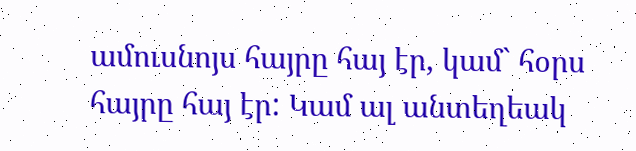ամուսնոյս հայրը հայ էր, կամ` հօրս հայրը հայ էր: Կամ ալ անտեղեակ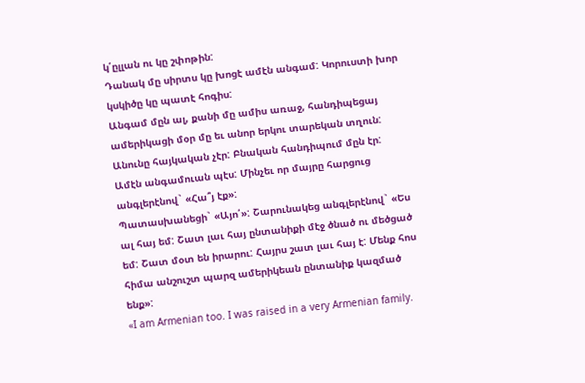կ՛ըլլան ու կը շփոթին:
Դանակ մը սիրտս կը խոցէ ամէն անգամ: Կորուստի խոր կսկիծը կը պատէ հոգիս:
Անգամ մըն ալ, քանի մը ամիս առաջ, հանդիպեցայ ամերիկացի մօր մը եւ անոր երկու տարեկան տղուն: Անունը հայկական չէր: Բնական հանդիպում մըն էր: Ամէն անգամուան պէս: Մինչեւ որ մայրը հարցուց անգլերէնով` «Հա՞յ էք»:
Պատասխանեցի` «Այո՛»: Շարունակեց անգլերէնով` «Ես ալ հայ եմ: Շատ լաւ հայ ընտանիքի մէջ ծնած ու մեծցած եմ: Շատ մօտ են իրարու: Հայրս շատ լաւ հայ է: Մենք հոս հիմա անշուշտ պարզ ամերիկեան ընտանիք կազմած ենք»:
«I am Armenian too. I was raised in a very Armenian family.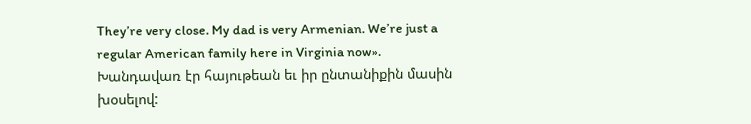They’re very close. My dad is very Armenian. We’re just a regular American family here in Virginia now».
Խանդավառ էր հայութեան եւ իր ընտանիքին մասին խօսելով: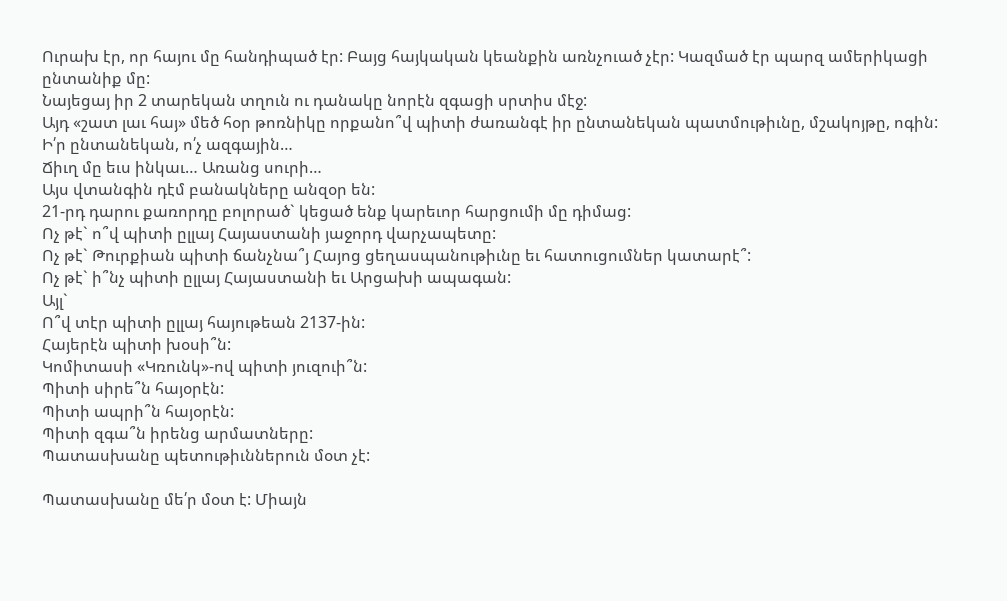Ուրախ էր, որ հայու մը հանդիպած էր: Բայց հայկական կեանքին առնչուած չէր: Կազմած էր պարզ ամերիկացի ընտանիք մը:
Նայեցայ իր 2 տարեկան տղուն ու դանակը նորէն զգացի սրտիս մէջ:
Այդ «շատ լաւ հայ» մեծ հօր թոռնիկը որքանո՞վ պիտի ժառանգէ իր ընտանեկան պատմութիւնը, մշակոյթը, ոգին: Ի՛ր ընտանեկան, ո՛չ ազգային…
Ճիւղ մը եւս ինկաւ… Առանց սուրի…
Այս վտանգին դէմ բանակները անզօր են:
21-րդ դարու քառորդը բոլորած` կեցած ենք կարեւոր հարցումի մը դիմաց:
Ոչ թէ` ո՞վ պիտի ըլլայ Հայաստանի յաջորդ վարչապետը:
Ոչ թէ` Թուրքիան պիտի ճանչնա՞յ Հայոց ցեղասպանութիւնը եւ հատուցումներ կատարէ՞:
Ոչ թէ` ի՞նչ պիտի ըլլայ Հայաստանի եւ Արցախի ապագան:
Այլ`
Ո՞վ տէր պիտի ըլլայ հայութեան 2137-ին:
Հայերէն պիտի խօսի՞ն:
Կոմիտասի «Կռունկ»-ով պիտի յուզուի՞ն:
Պիտի սիրե՞ն հայօրէն:
Պիտի ապրի՞ն հայօրէն:
Պիտի զգա՞ն իրենց արմատները:
Պատասխանը պետութիւններուն մօտ չէ:

Պատասխանը մե՛ր մօտ է: Միայն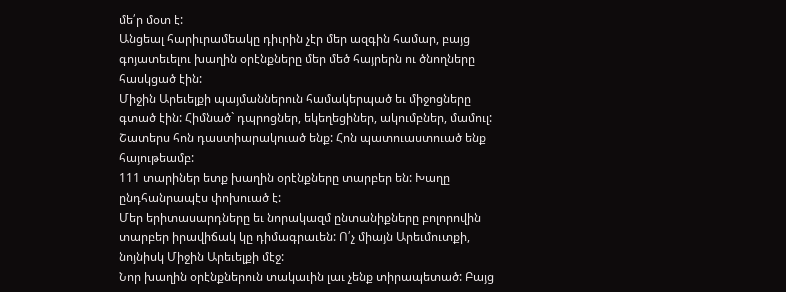մե՛ր մօտ է:
Անցեալ հարիւրամեակը դիւրին չէր մեր ազգին համար, բայց գոյատեւելու խաղին օրէնքները մեր մեծ հայրերն ու ծնողները հասկցած էին:
Միջին Արեւելքի պայմաններուն համակերպած եւ միջոցները գտած էին: Հիմնած` դպրոցներ, եկեղեցիներ, ակումբներ, մամուլ:
Շատերս հոն դաստիարակուած ենք: Հոն պատուաստուած ենք հայութեամբ:
111 տարիներ ետք խաղին օրէնքները տարբեր են: Խաղը ընդհանրապէս փոխուած է:
Մեր երիտասարդները եւ նորակազմ ընտանիքները բոլորովին տարբեր իրավիճակ կը դիմագրաւեն: Ո՛չ միայն Արեւմուտքի, նոյնիսկ Միջին Արեւելքի մէջ:
Նոր խաղին օրէնքներուն տակաւին լաւ չենք տիրապետած: Բայց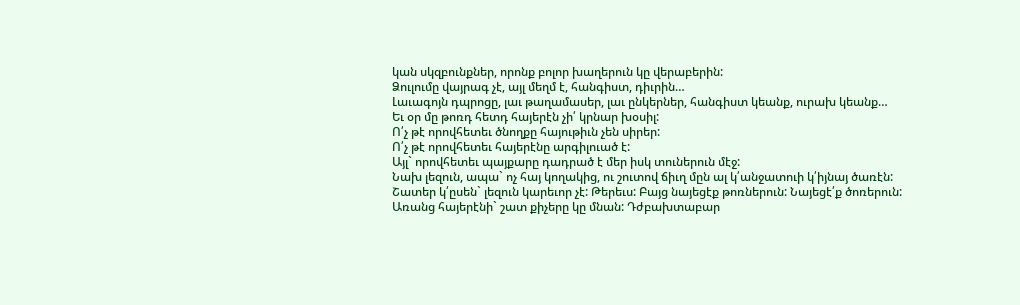կան սկզբունքներ, որոնք բոլոր խաղերուն կը վերաբերին:
Ձուլումը վայրագ չէ, այլ մեղմ է, հանգիստ, դիւրին…
Լաւագոյն դպրոցը, լաւ թաղամասեր, լաւ ընկերներ, հանգիստ կեանք, ուրախ կեանք…
Եւ օր մը թոռդ հետդ հայերէն չի՛ կրնար խօսիլ:
Ո՛չ թէ որովհետեւ ծնողքը հայութիւն չեն սիրեր:
Ո՛չ թէ որովհետեւ հայերէնը արգիլուած է:
Այլ` որովհետեւ պայքարը դադրած է մեր իսկ տուներուն մէջ:
Նախ լեզուն, ապա` ոչ հայ կողակից, ու շուտով ճիւղ մըն ալ կ՛անջատուի կ՛իյնայ ծառէն:
Շատեր կ՛ըսեն` լեզուն կարեւոր չէ: Թերեւս: Բայց նայեցէք թոռներուն: Նայեցէ՛ք ծոռերուն:
Առանց հայերէնի` շատ քիչերը կը մնան: Դժբախտաբար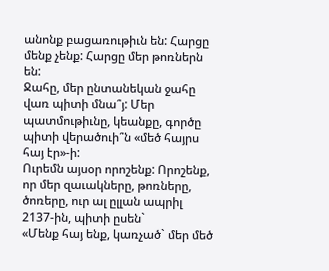անոնք բացառութիւն են: Հարցը մենք չենք: Հարցը մեր թոռներն են:
Ջահը, մեր ընտանեկան ջահը վառ պիտի մնա՞յ: Մեր պատմութիւնը, կեանքը, գործը պիտի վերածուի՞ն «մեծ հայրս հայ էր»-ի:
Ուրեմն այսօր որոշենք: Որոշենք, որ մեր զաւակները, թոռները, ծոռերը, ուր ալ ըլլան ապրիլ 2137-ին, պիտի ըսեն`
«Մենք հայ ենք, կառչած` մեր մեծ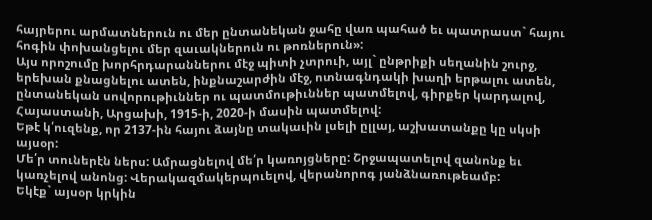հայրերու արմատներուն ու մեր ընտանեկան ջահը վառ պահած եւ պատրաստ` հայու հոգին փոխանցելու մեր զաւակներուն ու թոռներուն»:
Այս որոշումը խորհրդարաններու մէջ պիտի չտրուի, այլ` ընթրիքի սեղանին շուրջ, երեխան քնացնելու ատեն, ինքնաշարժին մէջ, ոտնագնդակի խաղի երթալու ատեն, ընտանեկան սովորութիւններ ու պատմութիւններ պատմելով, գիրքեր կարդալով, Հայաստանի, Արցախի, 1915-ի, 2020-ի մասին պատմելով:
Եթէ կ՛ուզենք, որ 2137-ին հայու ձայնը տակաւին լսելի ըլլայ, աշխատանքը կը սկսի այսօր:
Մե՛ր տուներէն ներս: Ամրացնելով մե՛ր կառոյցները: Շրջապատելով զանոնք եւ կառչելով անոնց: Վերակազմակերպուելով, վերանորոգ յանձնառութեամբ:
Եկէք` այսօր կրկին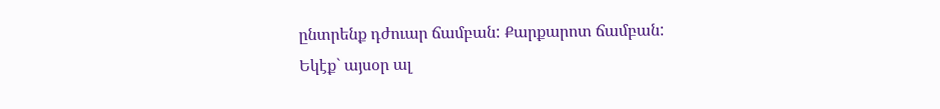ընտրենք դժուար ճամբան: Քարքարոտ ճամբան:
Եկէք` այսօր ալ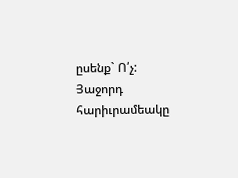ըսենք` Ո՛չ:
Յաջորդ հարիւրամեակը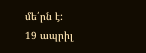մե՛րն է:
19 ապրիլ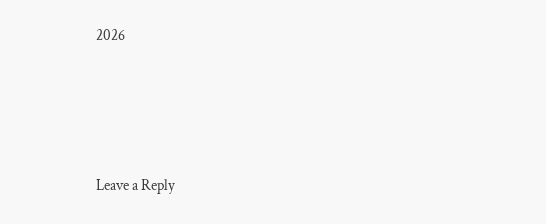2026




Leave a Reply